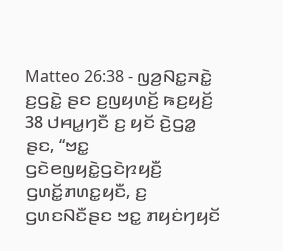Matteo 26:38 - ꤜꤤ꤬ꤡꤢ꤭ꤏꤢꤧ꤭ ꤢ꤬ꤞꤢꤧ꤭ ꤔꤢ ꤢ꤬ꤜꤟꤛꤢꤩ꤬ ꤒꤢ꤬ꤟꤢꤩ꤬
38 ꤓꤌꤣ꤭ꤚꤢꤪ ꤢ꤬ ꤟꤢꤩ ꤢꤧ꤬ꤞꤤ꤭ ꤔꤢ, “ꤠꤢ꤭ ꤞꤢꤧꤕꤜꤟꤢꤧ꤭ꤞꤢꤧꤐꤟꤢꤪ꤬ ꤞꤛꤢꤩ꤭ꤊꤛꤢ꤭ꤟꤢꤪ, ꤢ꤬ ꤞꤛꤢꤡꤢꤪꤔꤢ ꤠꤢ꤭ ꤊꤟꤢꤦꤚꤟꤢꤩ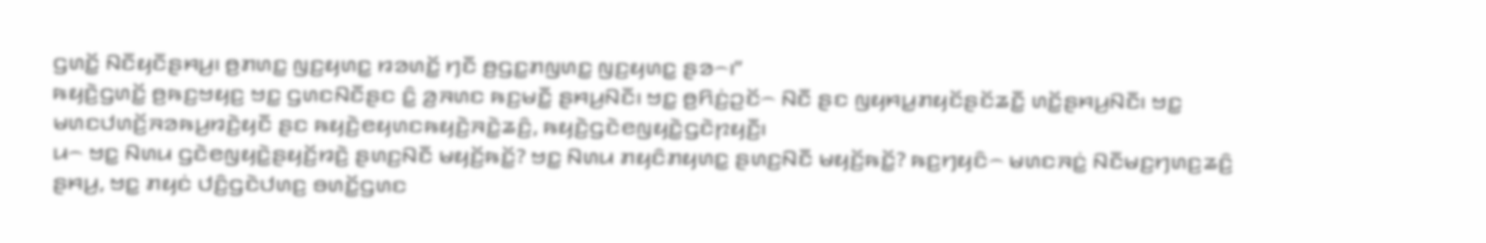ꤞꤛꤢꤩ꤭ ꤡꤢꤪꤟꤢꤪꤔꤌꤣ꤬꤯ ꤥ꤬ꤊꤛꤢ꤭ ꤜꤢ꤬ꤟꤛꤢ꤭ ꤙꤤꤛꤢꤩ꤭ ꤚꤢꤪ ꤥ꤬ꤞꤢ꤭ꤊꤜꤛꤢ꤭ ꤜꤢ꤬ꤟꤛꤢ꤭ ꤔꤤ꤮꤯”
ꤒꤟꤢꤧ꤬ꤞꤛꤢꤩ꤭ ꤥ꤬ꤒꤢ꤬ꤠꤟꤢ꤬ ꤠꤢ꤭ ꤞꤛꤢꤡꤢꤪꤔꤢ ꤢꤨ꤭ ꤤ꤬ꤏꤛꤢ ꤒꤢ꤬ꤗꤢꤪ꤭ ꤔꤌꤣ꤬ꤡꤢꤪ꤯ ꤠꤢ꤭ ꤥ꤬ꤖꤢꤦ꤬ꤑꤢꤩ꤮ ꤡꤢꤪ ꤔꤢ ꤜꤟꤌꤣ꤭ꤊꤟꤢꤩꤔꤢꤩꤘꤢꤪ꤭ ꤛꤢꤩ꤭ꤔꤌꤣ꤬ꤡꤢꤪ꤯ ꤠꤢ꤭ ꤗꤛꤢꤓꤛꤢꤩ꤬ꤏꤤꤒꤣ꤬ꤙꤢꤧ꤬ꤟꤢꤪ ꤔꤢ ꤒꤟꤢꤧ꤬ꤕꤟꤛꤢꤒꤟꤢꤧ꤬ꤏꤢꤧ꤭ꤘꤢꤨ꤬, ꤒꤟꤢꤧ꤬ꤞꤢꤧꤕꤜꤟꤢꤧ꤭ꤞꤢꤧꤐꤟꤢꤪ꤬꤯
ꤣ꤮ ꤠꤢ꤭ ꤡꤛꤣ ꤞꤢꤧꤕꤜꤟꤢꤧ꤭ꤔꤟꤢꤩ꤬ꤙꤢꤧ꤬ ꤔꤛꤢ꤬ꤡꤢꤪ ꤗꤟꤢꤩ꤬ꤒꤢꤩ꤭? ꤠꤢ꤭ ꤡꤛꤣ ꤊꤟꤢꤨꤊꤟꤛꤢ꤭ ꤔꤛꤢ꤬ꤡꤢꤪ ꤗꤟꤢꤩ꤬ꤒꤢꤩ꤭? ꤒꤢ꤬ꤚꤟꤢꤨ꤮ ꤗꤛꤢꤏꤢꤦ꤭ ꤡꤢꤪꤗꤢ꤬ꤚꤛꤢ꤬ꤘꤢꤨ꤬ ꤔꤌꤣ꤬, ꤠꤢ꤭ ꤊꤟꤢꤦ ꤓꤢꤨ꤬ꤞꤢꤧꤓꤛꤢ꤬ ꤋꤛꤢꤩ꤭ꤞꤛꤢ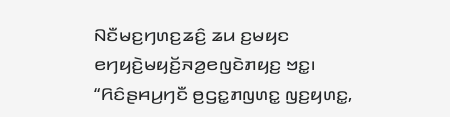ꤡꤢꤪꤗꤢ꤬ꤚꤛꤢ꤬ꤘꤢꤨ꤬ ꤘꤣ ꤢ꤬ꤗꤟꤢ ꤕꤚꤟꤢꤧ꤬ꤗꤟꤢꤩ꤬ꤏꤤ꤬ꤕꤜꤢꤧꤊꤟꤢ꤬ ꤠꤢ꤭꤯
“ꤖꤢꤨꤔꤌꤣ꤬ꤚꤢꤪ ꤥ꤬ꤞꤢ꤭ꤊꤜꤛꤢ꤭ ꤜꤢ꤬ꤟꤛꤢ꤭,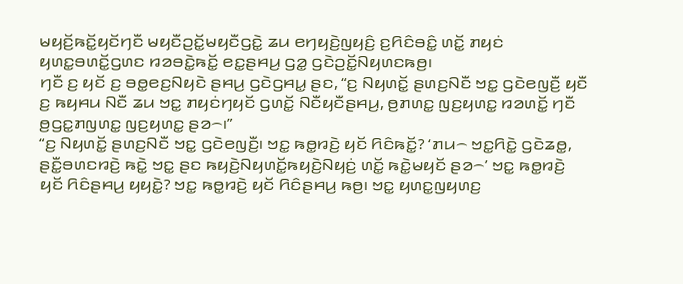ꤗꤟꤢꤩ꤬ꤒꤢꤩ꤭ꤟꤢꤩꤚꤢꤪ ꤗꤟꤢꤪꤑꤢꤩ꤭ꤗꤟꤢꤪꤞꤢꤧ꤭ ꤘꤣ ꤕꤚꤟꤢꤧ꤬ꤜꤟꤢꤨ꤬ ꤢ꤬ꤖꤢꤨꤋꤢꤨ꤭ ꤛꤢꤩ꤭ ꤊꤟꤢꤦ ꤟꤛꤢ꤭ꤋꤛꤢꤩ꤭ꤞꤛꤢ ꤙꤤꤋꤢꤧ꤭ꤒꤢꤩ꤭ ꤕꤢ꤭ꤔꤌꤣ꤬ ꤞꤤ꤭ ꤞꤢꤧꤑꤢꤩ꤭ꤡꤟꤛꤢꤒꤥ꤬꤯
ꤚꤢꤪ ꤢ꤬ ꤟꤢꤩ ꤢ꤬ ꤋꤥ꤭ꤕꤢ꤬ꤡꤟꤢꤧ ꤔꤌꤣ꤬ ꤞꤢꤧꤞꤌꤣ꤭ ꤔꤢ, “ꤢ꤬ ꤡꤟꤛꤢꤩ꤭ ꤔꤛꤢ꤬ꤡꤢꤪ ꤠꤢ꤭ ꤞꤢꤧꤕꤜꤢꤪ꤬ ꤟꤢꤪ ꤢ꤬ ꤒꤟꤌꤣ ꤡꤢꤪ ꤘꤣ ꤠꤢ꤭ ꤊꤟꤢꤦꤚꤟꤢꤩ ꤞꤛꤢꤩ꤭ ꤡꤢꤪꤟꤢꤪꤔꤌꤣ꤬, ꤥ꤬ꤊꤛꤢ꤭ ꤜꤢ꤬ꤟꤛꤢ꤭ ꤙꤤꤛꤢꤩ꤭ ꤚꤢꤪ ꤥ꤬ꤞꤢ꤭ꤊꤜꤛꤢ꤭ ꤜꤢ꤬ꤟꤛꤢ꤭ ꤔꤤ꤮꤯”
“ꤢ꤬ ꤡꤟꤛꤢꤩ꤭ ꤔꤛꤢ꤬ꤡꤢꤪ ꤠꤢ꤭ ꤞꤢꤧꤕꤜꤢꤪ꤬꤯ ꤠꤢ꤭ ꤒꤥ꤭ꤙꤢꤧ꤬ ꤟꤢꤩ ꤖꤢꤨꤒꤢꤩ꤭? ‘ꤊꤣ꤮ ꤠꤢ꤭ꤖꤢꤧ꤭ ꤞꤢꤧꤘꤥ꤭, ꤔꤢꤪ꤭ꤋꤛꤢꤙꤢꤧ꤬ ꤒꤢꤧ꤭ ꤠꤢ꤭ ꤔꤢ ꤒꤟꤢꤧ꤬ꤡꤟꤛꤢꤩ꤭ꤒꤟꤢꤧ꤬ꤡꤟꤢꤦ꤬ ꤛꤢꤩ꤭ ꤒꤢꤧ꤭ꤗꤟꤢꤩ ꤔꤤ꤮’ ꤠꤢ꤭ ꤒꤥ꤭ꤙꤢꤧ꤬ ꤟꤢꤩ ꤖꤢꤨꤔꤌꤣ꤬ ꤟꤟꤢꤧ꤭? ꤠꤢ꤭ ꤒꤥ꤭ꤙꤢꤧ꤬ ꤟꤢꤩ ꤖꤢꤨꤔꤌꤣ꤬ ꤒꤥ꤬꤯ ꤠꤢ꤭ ꤟꤛꤢ꤭ꤜꤟꤛꤢ꤬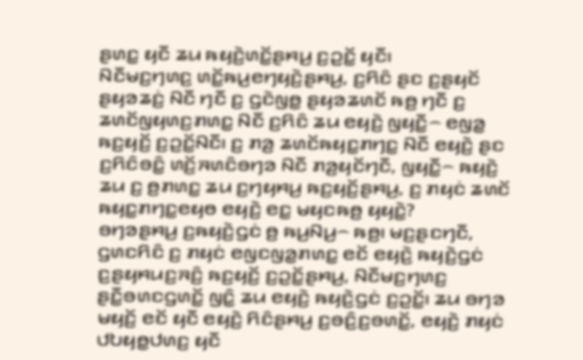ꤔꤛꤢ꤭ ꤟꤢꤪ ꤘꤣ ꤒꤟꤢꤧ꤬ꤛꤢꤩ꤭ꤔꤌꤣ꤬ ꤢ꤬ꤑꤢꤩ꤭ ꤟꤢꤪ꤯
ꤡꤢꤪꤗꤢ꤬ꤚꤛꤢ꤬ ꤛꤢꤩ꤭ꤒꤣ꤬ꤕꤚꤟꤢꤧ꤬ꤔꤌꤣ꤬, ꤢ꤬ꤖꤢꤨ ꤔꤢ ꤢ꤬ꤔꤟꤢꤩ ꤔꤟꤤꤘꤢꤦ꤬ ꤡꤢꤪ ꤚꤢꤪ ꤢ꤬ ꤞꤢꤧꤜꤥ꤭ ꤔꤟꤤꤘꤛꤢꤩ ꤒꤥ꤬ ꤚꤢꤪ ꤢ꤬ ꤘꤛꤢꤩꤜꤟꤛꤢ꤬ꤊꤛꤢ꤭ ꤡꤢꤪ ꤢ꤬ꤖꤢꤨ ꤘꤣ ꤕꤟꤢꤧ꤬ ꤜꤟꤢꤪ꤭꤮ ꤕꤜꤤ꤭ ꤒꤢ꤬ꤟꤢꤩ꤬ ꤢ꤬ꤑꤢꤩ꤭ꤡꤢꤪ꤯ ꤢ꤬ ꤊꤤ꤬ ꤘꤛꤢꤩꤒꤟꤢ꤭ꤊꤚꤢ꤭ ꤡꤢꤪ ꤕꤟꤢꤧ꤬ ꤔꤢ ꤢ꤬ꤖꤢꤨꤋꤢꤨ꤭ ꤛꤢꤩ꤬ꤏꤛꤢꤨꤋꤚꤤ ꤡꤢꤪ ꤊꤤ꤬ꤟꤢꤩꤚꤢꤪ, ꤜꤟꤢꤪ꤭꤮ ꤒꤟꤢꤧ꤬ ꤘꤣ ꤢ꤬ ꤥ꤬ꤊꤛꤢ꤭ ꤘꤣ ꤢ꤬ꤚꤟꤌꤣ꤬ ꤒꤢ꤬ꤟꤢꤩ꤬ꤔꤌꤣ꤬, ꤢ꤬ ꤊꤟꤢꤦ ꤘꤛꤢꤩ ꤒꤟꤢ꤭ꤊꤚꤢ꤭ꤕꤟꤥ ꤕꤟꤢꤧ꤬ ꤕꤢ꤭ ꤗꤟꤢꤒꤥ꤬ ꤟꤟꤢꤧ꤭?
ꤋꤚꤤꤔꤌꤣ꤬ ꤢ꤬ꤒꤟꤢꤧ꤬ꤞꤢꤦ ꤥ꤬ ꤒꤣ꤬ꤡꤣ꤬꤮ ꤒꤥ꤬꤯ ꤗꤢ꤬ꤔꤢꤚꤢꤪ, ꤞꤛꤢꤖꤢꤨ ꤢ꤬ ꤊꤟꤢꤦ ꤕꤜꤢꤜꤤ꤭ꤊꤛꤢ꤭ ꤕꤢꤩ ꤕꤟꤢꤧ꤬ ꤒꤟꤢꤧ꤬ꤞꤢꤦ ꤢ꤬ꤔꤟꤌꤣꤢ꤬ꤏꤢꤨ꤬ ꤒꤢ꤬ꤟꤢꤩ꤬ ꤢ꤬ꤑꤢꤩ꤭ꤔꤌꤣ꤬, ꤡꤢꤪꤗꤢ꤬ꤚꤛꤢ꤬ ꤔꤢꤪ꤭ꤋꤛꤢꤞꤛꤢꤩ꤭ ꤜꤢꤨ꤭ ꤘꤣ ꤕꤟꤢꤧ꤬ ꤒꤟꤢꤧ꤬ꤞꤢꤦ ꤢ꤬ꤑꤢꤩ꤭꤯ ꤘꤣ ꤋꤚꤤ ꤗꤟꤢꤩ꤬ ꤕꤢꤩ ꤟꤢꤪ ꤕꤟꤢꤧ꤬ ꤖꤢꤨꤔꤌꤣ꤬ ꤢ꤬ꤋꤢꤨ꤬ꤢ꤬ꤋꤛꤢꤩ꤭, ꤕꤟꤢꤧ꤬ ꤊꤟꤢꤦ ꤓꤝꤟꤥ꤭ꤓꤛꤢ꤬ ꤟꤢꤪ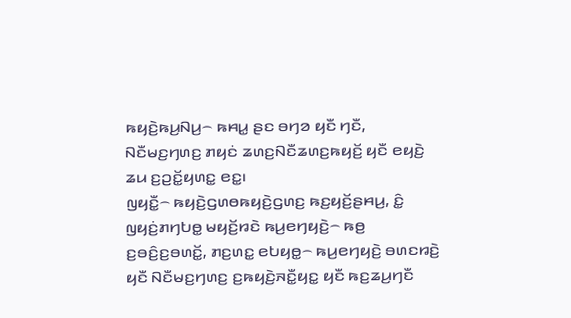ꤒꤟꤢꤧ꤬ꤒꤣ꤬ꤡꤣ꤬꤮ ꤒꤌꤣ꤭ ꤔꤢ ꤋꤚꤤ ꤟꤢꤪ ꤚꤢꤪ, ꤡꤢꤪꤗꤢ꤬ꤚꤛꤢ꤬ ꤊꤟꤢꤦ ꤘꤛꤢ꤬ꤡꤢꤪꤘꤛꤢ꤬ꤒꤟꤢꤩ꤬ ꤟꤢꤪ ꤕꤟꤢꤧ꤬ ꤘꤣ ꤢ꤬ꤑꤢꤩ꤭ꤟꤛꤢ꤭ ꤕꤢ꤭꤯
ꤜꤟꤢꤪ꤭꤮ ꤒꤟꤢꤧ꤬ꤞꤛꤥꤒꤟꤢꤧ꤬ꤞꤛꤢ꤬ ꤒꤢ꤬ꤟꤢꤩ꤬ꤔꤌꤣ꤬, ꤢꤨ꤭ ꤜꤟꤢꤦ꤬ꤊꤚꤝꤥ꤭ ꤗꤟꤢꤩ꤬ꤙꤢꤧ ꤒꤣ꤬ꤕꤚꤟꤢꤧ꤬꤮ ꤒꤥ꤬ ꤢ꤬ꤋꤢꤨ꤬ꤢ꤬ꤋꤛꤢꤩ꤭, ꤊꤢ꤬ꤛꤢ꤭ ꤕꤝꤟꤥ꤭꤮ ꤒꤣ꤬ꤕꤚꤟꤢꤧ꤬ ꤋꤛꤢꤙꤢꤧ꤬ ꤟꤢꤪ ꤡꤢꤪꤗꤢ꤬ꤚꤛꤢ꤬ ꤢ꤬ꤒꤟꤢꤧ꤬ꤏꤢꤪ꤭ꤟꤢ꤭ ꤟꤢꤪ ꤒꤢ꤬ꤘꤣ꤬ꤚꤢꤪ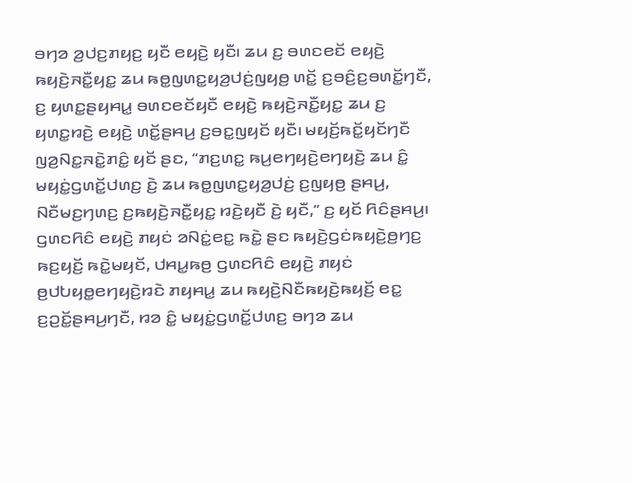ꤋꤚꤤ ꤤ꤬ꤓꤢ꤬ꤊꤟꤢ꤬ ꤟꤢꤪ ꤕꤟꤢꤧ꤬ ꤟꤢꤪ꤯ ꤘꤣ ꤢ꤬ ꤋꤛꤢꤕꤢꤩ ꤕꤟꤢꤧ꤬ ꤒꤟꤢꤧ꤬ꤏꤢꤪ꤭ꤟꤢ꤭ ꤘꤣ ꤒꤥ꤭ꤜꤛꤢ꤭ꤟꤤ꤬ꤓꤢꤦ꤬ꤜꤟꤥ꤬ ꤛꤢꤩ꤭ ꤢ꤬ꤋꤢꤨ꤬ꤢ꤬ꤋꤛꤢꤩ꤭ꤚꤢꤪ, ꤢ꤬ ꤟꤛꤢ꤭ꤔꤟꤌꤣ꤭ ꤋꤛꤢꤕꤢꤩꤟꤢꤪ ꤕꤟꤢꤧ꤬ ꤒꤟꤢꤧ꤬ꤏꤢꤪ꤭ꤟꤢ꤭ ꤘꤣ ꤢ꤬ ꤟꤛꤢ꤭ꤙꤢꤧ꤬ ꤕꤟꤢꤧ꤬ ꤛꤢꤩ꤭ꤔꤌꤣ꤬ ꤢ꤬ꤋꤢ꤭ꤜꤟꤢꤩ ꤟꤢꤪ꤯ ꤗꤟꤢꤩ꤬ꤒꤢꤩ꤭ꤟꤢꤩꤚꤢꤪ ꤜꤤ꤬ꤡꤢ꤭ꤏꤢꤧ꤭ꤊꤢꤨ꤭ ꤟꤢꤩ ꤔꤢ, “ꤊꤢ꤬ꤛꤢ꤭ ꤒꤣ꤬ꤕꤚꤟꤢꤧ꤬ꤕꤚꤟꤢꤧ꤬ ꤘꤣ ꤢꤨ꤭ ꤗꤟꤢꤦ꤭ꤞꤛꤢꤩ꤭ꤓꤛꤢ꤬ ꤢꤧ꤬ ꤘꤣ ꤒꤥ꤭ꤜꤛꤢ꤭ꤟꤤ꤬ꤓꤢꤦ꤬ ꤢ꤬ꤜꤟꤥ꤬ ꤔꤌꤣ꤬, ꤡꤢꤪꤗꤢ꤬ꤚꤛꤢ꤬ ꤢ꤬ꤒꤟꤢꤧ꤬ꤏꤢꤪ꤭ꤟꤢ꤭ ꤙꤢꤧ꤬ꤟꤢꤪ ꤢꤧ꤬ ꤟꤢꤪ,” ꤢ꤬ ꤟꤢꤩ ꤖꤢꤨꤔꤌꤣ꤬꤯
ꤞꤛꤢꤖꤢꤨ ꤕꤟꤢꤧ꤬ ꤊꤟꤢꤦ ꤤꤡꤢꤦ꤭ꤕꤢ꤭ ꤒꤢꤧ꤭ ꤔꤢ ꤒꤟꤢꤧ꤬ꤞꤢꤦꤒꤟꤢꤧ꤬ꤥ꤬ꤚꤢ꤬ ꤒꤢ꤬ꤟꤢꤩ꤬ ꤒꤢꤧ꤭ꤗꤟꤢꤩ, ꤓꤌꤣ꤭ꤒꤥ꤬ ꤞꤛꤢꤖꤢꤨ ꤕꤟꤢꤧ꤬ ꤊꤟꤢꤦ ꤥ꤬ꤓꤝꤟꤥ꤭ꤕꤚꤟꤢꤧ꤬ꤙꤢꤧ ꤊꤟꤌꤣ꤭ ꤘꤣ ꤒꤟꤢꤧ꤬ꤡꤢꤪꤒꤟꤢꤧ꤬ꤒꤟꤢꤩ꤬ ꤕꤢ꤭ ꤢ꤬ꤑꤢꤩ꤭ꤔꤌꤣ꤬ꤚꤢꤪ, ꤙꤤ ꤢꤨ꤭ ꤗꤟꤢꤦ꤭ꤞꤛꤢꤩ꤭ꤓꤛꤢ꤬ ꤋꤚꤤ ꤘꤣ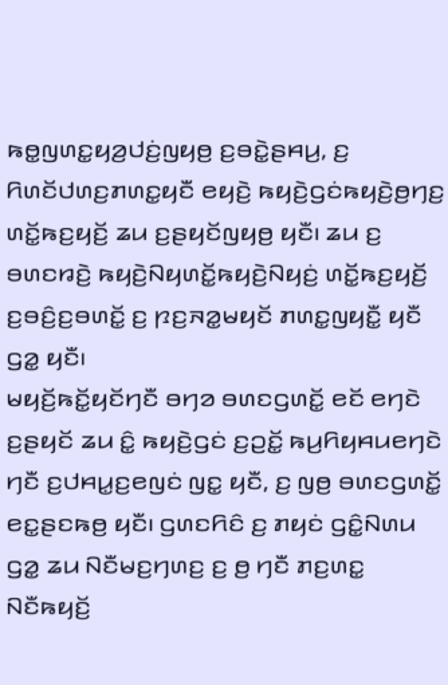ꤒꤥ꤭ꤜꤛꤢ꤭ꤟꤤ꤬ꤓꤢꤦ꤬ꤜꤟꤥ꤬ ꤢ꤬ꤋꤢꤧ꤭ꤔꤌꤣ꤬, ꤢ꤬ ꤖꤛꤢꤩꤓꤛꤢ꤬ꤊꤛꤢ꤭ꤟꤢꤪ ꤕꤟꤢꤧ꤬ ꤒꤟꤢꤧ꤬ꤞꤢꤦꤒꤟꤢꤧ꤬ꤥ꤬ꤚꤢ꤬ ꤛꤢꤩ꤭ꤒꤢ꤬ꤟꤢꤩ꤬ ꤘꤣ ꤢ꤬ꤔꤟꤢꤩꤜꤟꤥ꤬ ꤟꤢꤪ꤯ ꤘꤣ ꤢ꤬ ꤋꤛꤢꤙꤢꤧ꤬ ꤒꤟꤢꤧ꤬ꤡꤟꤛꤢꤩ꤭ꤒꤟꤢꤧ꤬ꤡꤟꤢꤦ꤬ ꤛꤢꤩ꤭ꤒꤢ꤬ꤟꤢꤩ꤬ ꤢ꤬ꤋꤢꤨ꤬ꤢ꤬ꤋꤛꤢꤩ꤭ ꤢ꤬ ꤐꤢ꤬ꤏꤤ꤭ꤗꤟꤢꤩ ꤊꤛꤢ꤭ꤜꤟꤢꤪ꤭ ꤟꤢꤪ ꤞꤤ꤭ ꤟꤢꤪ꤯
ꤗꤟꤢꤩ꤬ꤒꤢꤩ꤭ꤟꤢꤩꤚꤢꤪ ꤋꤚꤤ ꤋꤛꤢꤞꤛꤢꤩ꤭ ꤕꤢꤩ ꤕꤚꤢꤧ ꤢ꤬ꤔꤟꤢꤩ ꤘꤣ ꤢꤨ꤭ ꤒꤟꤢꤧ꤬ꤞꤢꤦ ꤢ꤬ꤑꤢꤩ꤭ ꤒꤣ꤬ꤖꤟꤌꤣꤕꤚꤢꤧ ꤚꤢꤪ ꤢ꤬ꤓꤌꤣ꤭ꤢ꤬ꤕꤜꤢꤦ ꤜꤢ꤭ ꤟꤢꤪ, ꤢ꤬ ꤜꤥ꤬ ꤋꤛꤢꤞꤛꤢꤩ꤭ ꤕꤢ꤭ꤔꤢꤒꤥ꤬ ꤟꤢꤪ꤯ ꤞꤛꤢꤖꤢꤨ ꤢ꤬ ꤊꤟꤢꤦ ꤞꤢꤨ꤭ꤡꤛꤣ ꤞꤤ꤭ ꤘꤣ ꤡꤢꤪꤗꤢ꤬ꤚꤛꤢ꤬ ꤢ꤬ ꤥ꤬ ꤚꤢꤪ ꤊꤢ꤬ꤛꤢ꤭ ꤡꤢꤪꤒꤟꤢꤩ꤬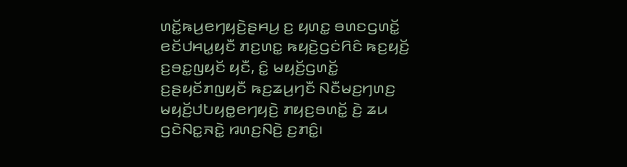ꤛꤢꤩ꤭ꤒꤣ꤬ꤕꤚꤟꤢꤧ꤬ꤔꤌꤣ꤬ ꤢ꤬ ꤟꤛꤢ꤭ ꤋꤛꤢꤞꤛꤢꤩ꤭ ꤕꤢꤩꤓꤌꤣ꤭ꤟꤢꤪ ꤊꤢ꤬ꤛꤢ꤭ ꤒꤟꤢꤧ꤬ꤞꤢꤦꤖꤢꤨ ꤒꤢ꤬ꤟꤢꤩ꤬ ꤢ꤬ꤋꤢ꤭ꤜꤟꤢꤩ ꤟꤢꤪ, ꤢꤨ꤭ ꤗꤟꤢꤩ꤬ꤞꤛꤢꤩ꤭ ꤢ꤬ꤔꤟꤢꤩꤊꤜꤟꤢꤪ ꤒꤢ꤬ꤘꤣ꤬ꤚꤢꤪ ꤡꤢꤪꤗꤢ꤬ꤚꤛꤢ꤬ ꤗꤟꤢꤩ꤬ꤓꤝꤟꤥ꤭ꤕꤚꤟꤢꤧ꤬ ꤊꤟꤢ꤬ꤋꤛꤢꤩ꤭ ꤢꤧ꤬ ꤘꤣ ꤞꤢꤧꤡꤢ꤭ꤏꤢꤧ꤭ ꤙꤛꤢ꤬ꤡꤢꤧ꤬ ꤢ꤬ꤊꤢꤨ꤭꤯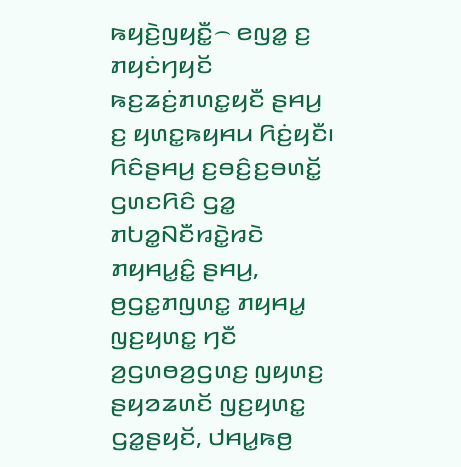ꤒꤟꤢꤧ꤬ꤜꤟꤢꤪ꤭꤮ ꤕꤜꤤ꤭ ꤢ꤬ ꤊꤟꤢꤦꤚꤟꤢꤩ ꤒꤢ꤬ꤘꤢꤦ꤬ꤊꤛꤢ꤭ꤟꤢꤪ ꤔꤌꤣ꤬ ꤢ꤬ ꤟꤛꤢ꤭ꤒꤟꤌꤣ ꤖꤢꤦ꤬ꤟꤢꤪ꤯ ꤖꤢꤨꤔꤌꤣ꤬ ꤢ꤬ꤋꤢꤨ꤬ꤢ꤬ꤋꤛꤢꤩ꤭ ꤞꤛꤢꤖꤢꤨ ꤞꤤ꤭ ꤊꤝꤤ꤭ꤡꤢꤪꤙꤢꤧ꤭ꤙꤢꤧ ꤊꤟꤌꤣ꤭ꤢꤨ꤭ ꤔꤌꤣ꤬, ꤥ꤬ꤞꤢ꤭ꤊꤜꤛꤢ꤭ ꤊꤟꤌꤣ꤭ ꤜꤢ꤬ꤟꤛꤢ꤭ ꤚꤢꤪ ꤤ꤬ꤞꤛꤥꤤ꤬ꤞꤛꤢ꤬ ꤜꤟꤛꤢ꤬ ꤔꤟꤤꤘꤛꤢꤩ ꤜꤢ꤬ꤟꤛꤢ꤭ ꤞꤤ꤭ꤔꤟꤢꤩ, ꤓꤌꤣ꤭ꤒꤥ꤬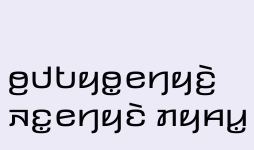ꤥ꤬ꤓꤝꤟꤥ꤭ꤕꤚꤟꤢꤧ꤬ ꤏꤢ꤭ꤕꤚꤟꤢꤧ ꤊꤟꤌꤣ꤭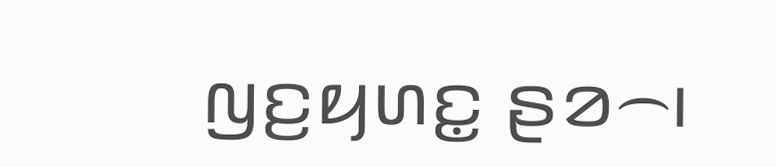ꤜꤢ꤬ꤟꤛꤢ꤭ ꤔꤤ꤮꤯